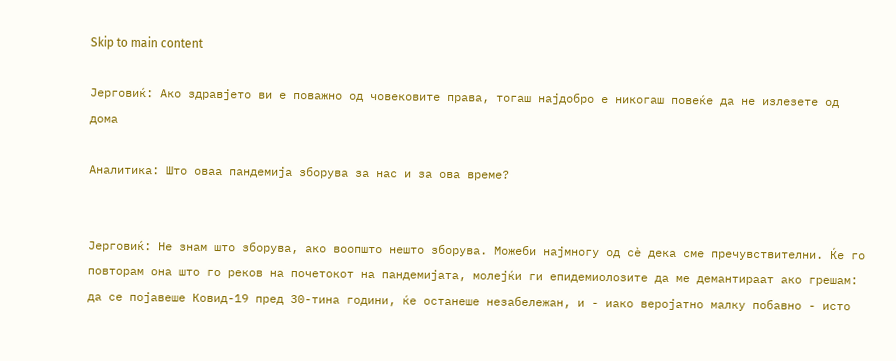Skip to main content

Јерговиќ: Ако здравјето ви е поважно од човековите права, тогаш најдобро е никогаш повеќе да не излезете од дома

Аналитика: Што оваа пандемија зборува за нас и за ова време?


Јерговиќ: Не знам што зборува, ако воопшто нешто зборува. Можеби најмногу од сè дека сме пречувствителни. Ќе го повторам она што го реков на почетокот на пандемијата, молејќи ги епидемиолозите да ме демантираат ако грешам: да се појавеше Ковид-19 пред 30-тина години, ќе останеше незабележан, и - иако веројатно малку побавно - исто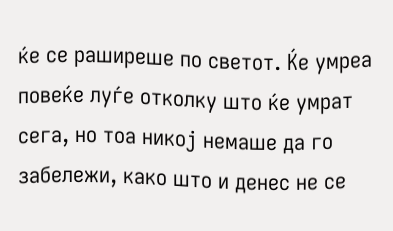ќе се раширеше по светот. Ќе умреа повеќе луѓе отколку што ќе умрат сега, но тоа никој немаше да го забележи, како што и денес не се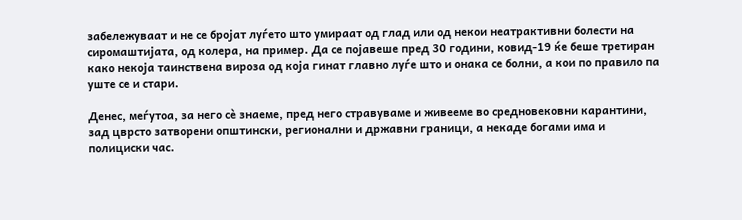забележуваат и не се бројат луѓето што умираат од глад или од некои неатрактивни болести на сиромаштијата, од колера, на пример. Да се појавеше пред 30 години, ковид-19 ќе беше третиран како некоја таинствена вироза од која гинат главно луѓе што и онака се болни, а кои по правило па уште се и стари.

Денес, меѓутоа, за него сè знаеме, пред него стравуваме и живееме во средновековни карантини, зад цврсто затворени општински, регионални и државни граници, а некаде богами има и полициски час.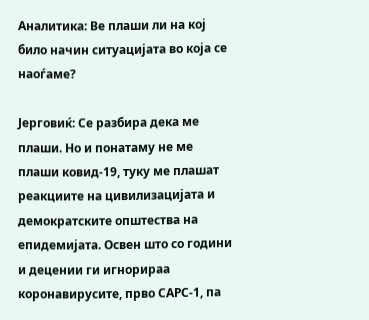Аналитика: Ве плаши ли на кој било начин ситуацијата во која се наоѓаме?

Јерговиќ: Се разбира дека ме плаши. Но и понатаму не ме плаши ковид-19, туку ме плашат реакциите на цивилизацијата и демократските општества на епидемијата. Освен што со години и децении ги игнорираа коронавирусите, прво САРС-1, па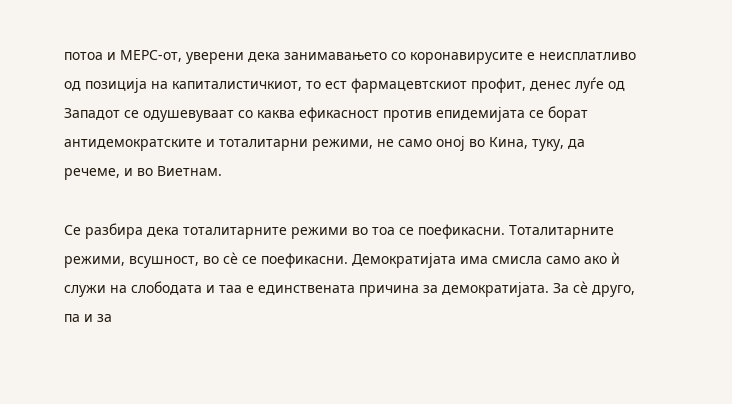потоа и МЕРС-от, уверени дека занимавањето со коронавирусите е неисплатливо од позиција на капиталистичкиот, то ест фармацевтскиот профит, денес луѓе од Западот се одушевуваат со каква ефикасност против епидемијата се борат антидемократските и тоталитарни режими, не само оној во Кина, туку, да речеме, и во Виетнам.

Се разбира дека тоталитарните режими во тоа се поефикасни. Тоталитарните режими, всушност, во сè се поефикасни. Демократијата има смисла само ако ѝ служи на слободата и таа е единствената причина за демократијата. За сè друго, па и за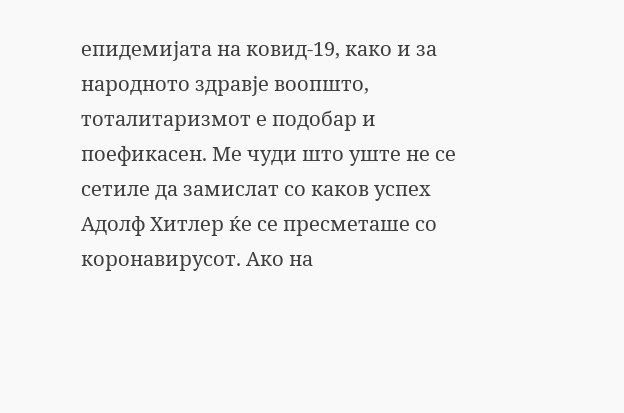епидемијата на ковид-19, како и за народното здравје воопшто, тоталитаризмот е подобар и поефикасен. Ме чуди што уште не се сетиле да замислат со каков успех Адолф Хитлер ќе се пресметаше со коронавирусот. Ако на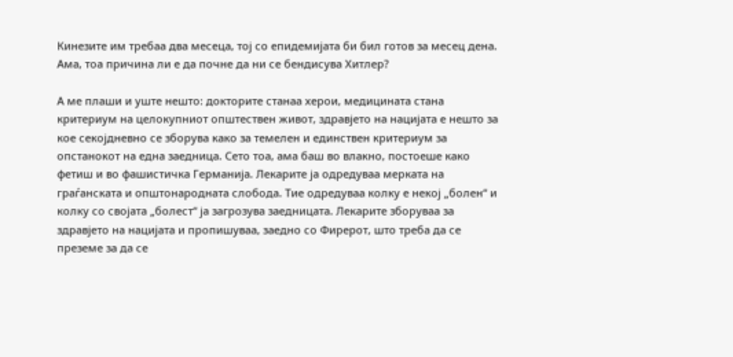Кинезите им требаа два месеца, тој со епидемијата би бил готов за месец дена. Ама, тоа причина ли е да почне да ни се бендисува Хитлер?

А ме плаши и уште нешто: докторите станаа херои, медицината стана критериум на целокупниот општествен живот, здравјето на нацијата е нешто за кое секојдневно се зборува како за темелен и единствен критериум за опстанокот на една заедница. Сето тоа, ама баш во влакно, постоеше како фетиш и во фашистичка Германија. Лекарите ја одредуваа мерката на граѓанската и општонародната слобода. Тие одредуваа колку е некој „болен“ и колку со својата „болест“ ја загрозува заедницата. Лекарите зборуваа за здравјето на нацијата и пропишуваа, заедно со Фирерот, што треба да се преземе за да се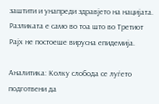заштити и унапреди здравјето на нацијата. Разликата е само во тоа што во Третиот Рајх не постоеше вирусна епидемија.

Аналитика: Колку слобода се луѓето подготвени да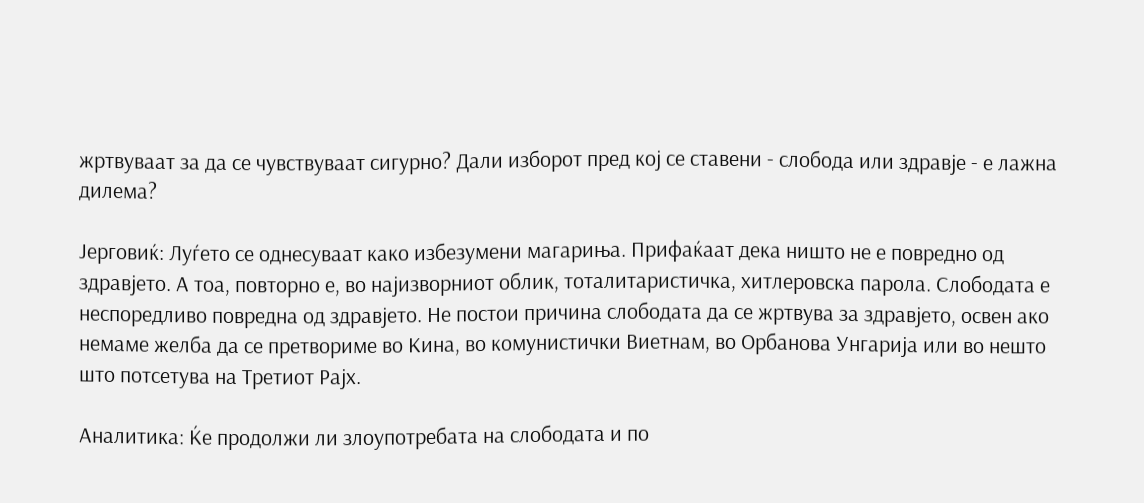жртвуваат за да се чувствуваат сигурно? Дали изборот пред кој се ставени - слобода или здравје - е лажна дилема?

Јерговиќ: Луѓето се однесуваат како избезумени магариња. Прифаќаат дека ништо не е повредно од здравјето. А тоа, повторно е, во најизворниот облик, тоталитаристичка, хитлеровска парола. Слободата е неспоредливо повредна од здравјето. Не постои причина слободата да се жртвува за здравјето, освен ако немаме желба да се претвориме во Кина, во комунистички Виетнам, во Орбанова Унгарија или во нешто што потсетува на Третиот Рајх.

Аналитика: Ќе продолжи ли злоупотребата на слободата и по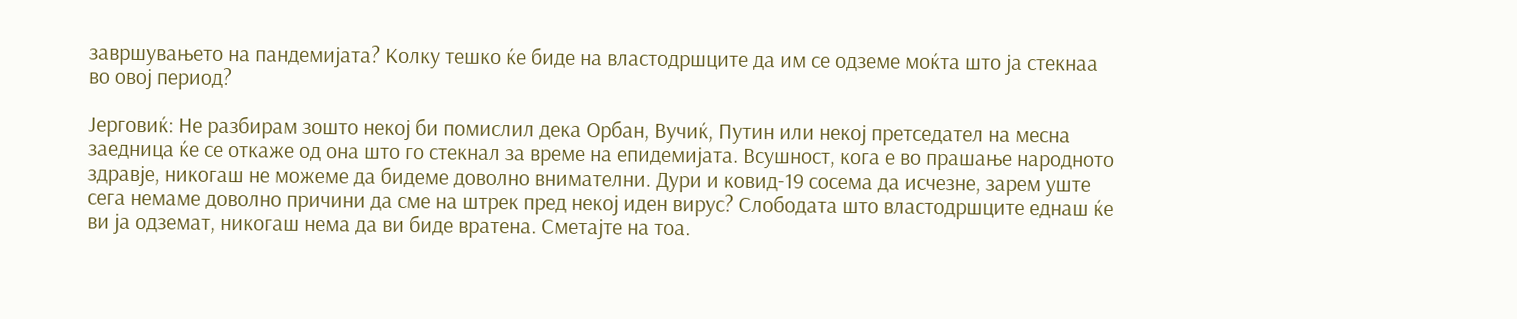завршувањето на пандемијата? Колку тешко ќе биде на властодршците да им се одземе моќта што ја стекнаа во овој период?

Јерговиќ: Не разбирам зошто некој би помислил дека Орбан, Вучиќ, Путин или некој претседател на месна заедница ќе се откаже од она што го стекнал за време на епидемијата. Всушност, кога е во прашање народното здравје, никогаш не можеме да бидеме доволно внимателни. Дури и ковид-19 сосема да исчезне, зарем уште сега немаме доволно причини да сме на штрек пред некој иден вирус? Слободата што властодршците еднаш ќе ви ја одземат, никогаш нема да ви биде вратена. Сметајте на тоа.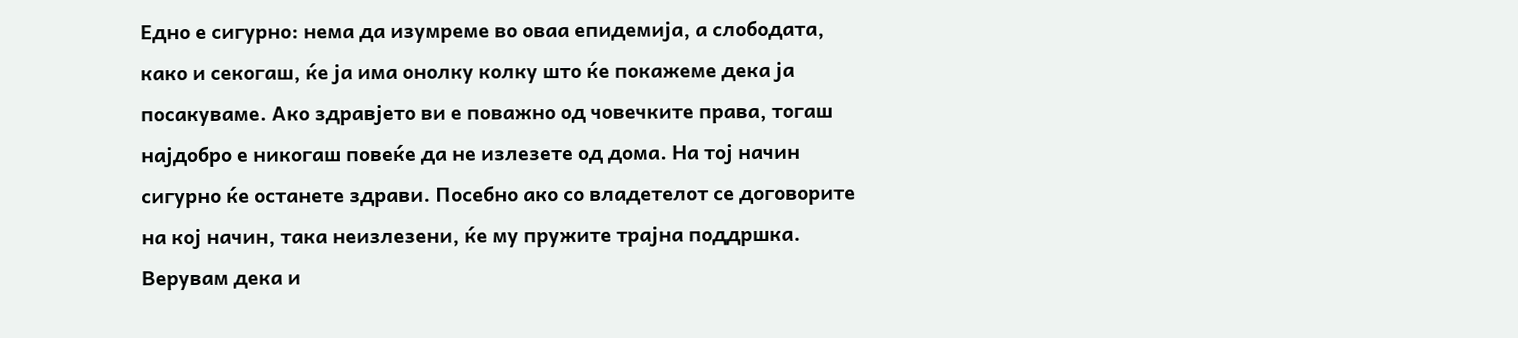Едно е сигурно: нема да изумреме во оваа епидемија, а слободата, како и секогаш, ќе ја има онолку колку што ќе покажеме дека ја посакуваме. Ако здравјето ви е поважно од човечките права, тогаш најдобро е никогаш повеќе да не излезете од дома. На тој начин сигурно ќе останете здрави. Посебно ако со владетелот се договорите на кој начин, така неизлезени, ќе му пружите трајна поддршка. Верувам дека и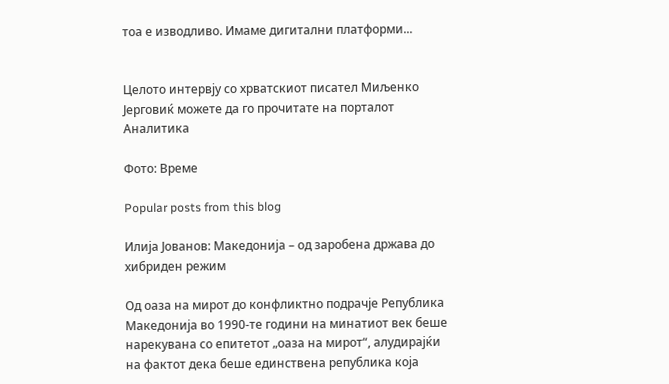тоа е изводливо. Имаме дигитални платформи...


Целото интервју со хрватскиот писател Миљенко Јерговиќ можете да го прочитате на порталот Аналитика

Фото: Време

Popular posts from this blog

Илија Јованов: Македонија – од заробена држава до хибриден режим

Од оаза на мирот до конфликтно подрачје Република Македонија во 1990-те години на минатиот век беше нарекувана со епитетот „оаза на мирот“, алудирајќи на фактот дека беше единствена република која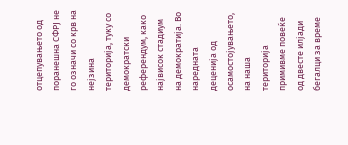отцепувањето од поранешна СФРЈ не го означи со крв на нејзина територија, туку со демократски референдум, како највисок стадиум на демократија. Во наредната деценија од осамостојувањето, на наша територија примивме повеќе од двесте илјади бегалци за време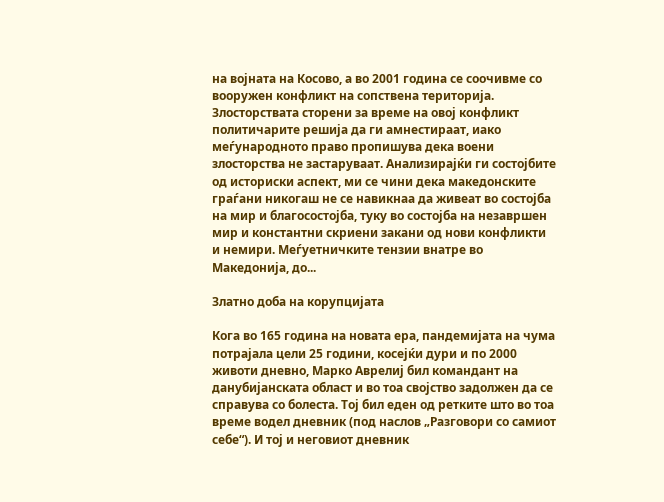на војната на Косово, а во 2001 година се соочивме со вооружен конфликт на сопствена територија. Злосторствата сторени за време на овој конфликт политичарите решија да ги амнестираат, иако меѓународното право пропишува дека воени злосторства не застаруваат. Анализирајќи ги состојбите од историски аспект, ми се чини дека македонските граѓани никогаш не се навикнаа да живеат во состојба на мир и благосостојба, туку во состојба на незавршен мир и константни скриени закани од нови конфликти и немири. Меѓуетничките тензии внатре во Македонија, до...

Златно доба на корупцијата

Кога во 165 година на новата ера, пандемијата на чума потрајала цели 25 години, косејќи дури и по 2000 животи дневно, Марко Аврелиј бил командант на данубијанската област и во тоа својство задолжен да се справува со болеста. Тој бил еден од ретките што во тоа време водел дневник (под наслов „Разговори со самиот себе“). И тој и неговиот дневник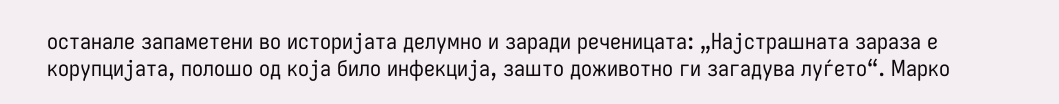останале запаметени во историјата делумно и заради реченицата: „Најстрашната зараза е корупцијата, полошо од која било инфекција, зашто доживотно ги загадува луѓето“. Марко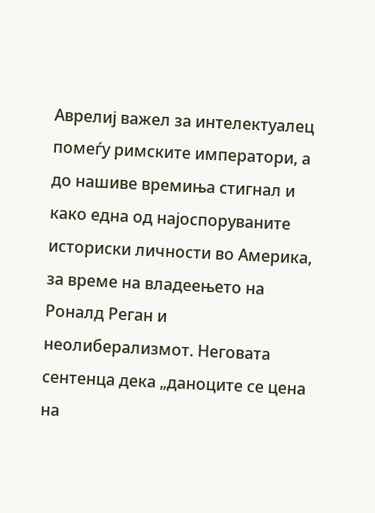Аврелиј важел за интелектуалец помеѓу римските императори, а до нашиве времиња стигнал и како една од најоспоруваните историски личности во Америка, за време на владеењето на Роналд Реган и неолиберализмот. Неговата сентенца дека „даноците се цена на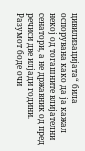цивилизацијата“ била оспорувана како да ја кажал некој од тогашните влијателни сенатори, а не државник од пред речиси две илјади години. Разумот боде очи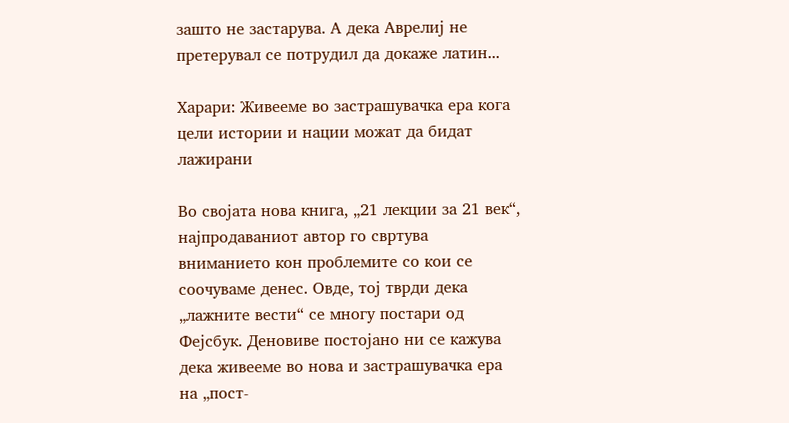зашто не застарува. А дека Аврелиј не претерувал се потрудил да докаже латин...

Харари: Живееме во застрашувачка ера кога цели истории и нации можат да бидат лажирани

Во својата нова книга, „21 лекции за 21 век“, најпродаваниот автор го свртува вниманието кон проблемите со кои се соочуваме денес. Овде, тој тврди дека „лажните вести“ се многу постари од Фејсбук. Деновиве постојано ни се кажува дека живееме во нова и застрашувачка ера на „пост-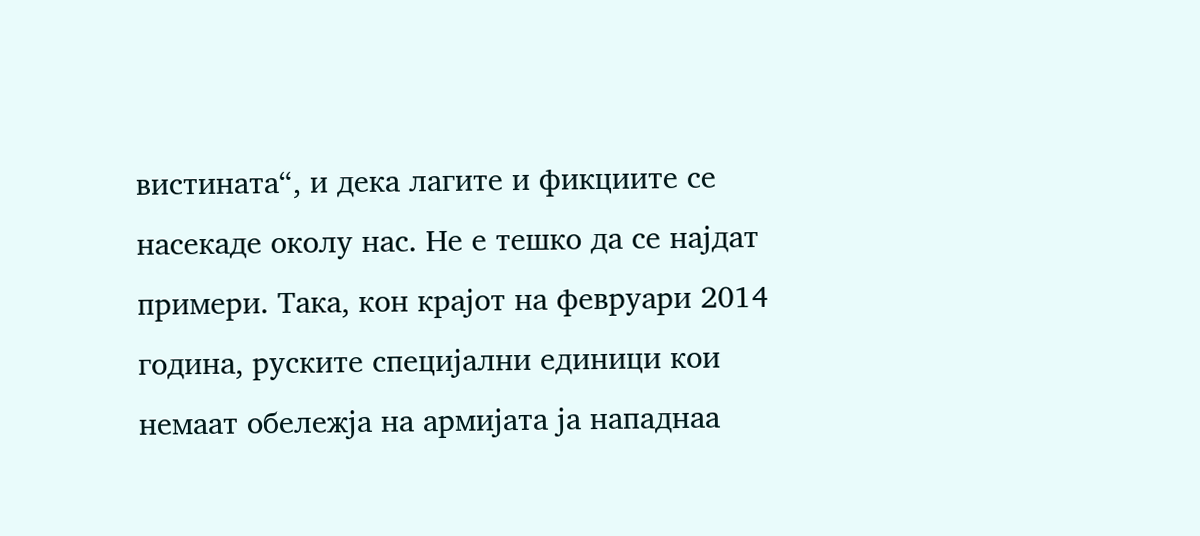вистината“, и дека лагите и фикциите се насекаде околу нас. Не е тешко да се најдат примери. Така, кон крајот на февруари 2014 година, руските специјални единици кои немаат обележја на армијата ја нападнаа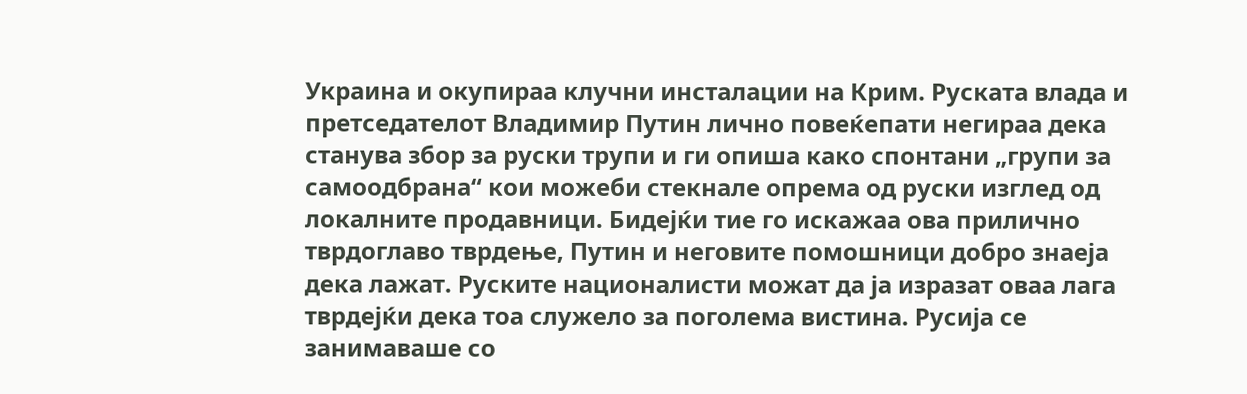Украина и окупираа клучни инсталации на Крим. Руската влада и претседателот Владимир Путин лично повеќепати негираа дека станува збор за руски трупи и ги опиша како спонтани „групи за самоодбрана“ кои можеби стекнале опрема од руски изглед од локалните продавници. Бидејќи тие го искажаа ова прилично тврдоглаво тврдење, Путин и неговите помошници добро знаеја дека лажат. Руските националисти можат да ја изразат оваа лага тврдејќи дека тоа служело за поголема вистина. Русија се занимаваше со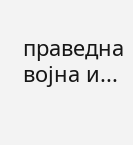праведна војна и...